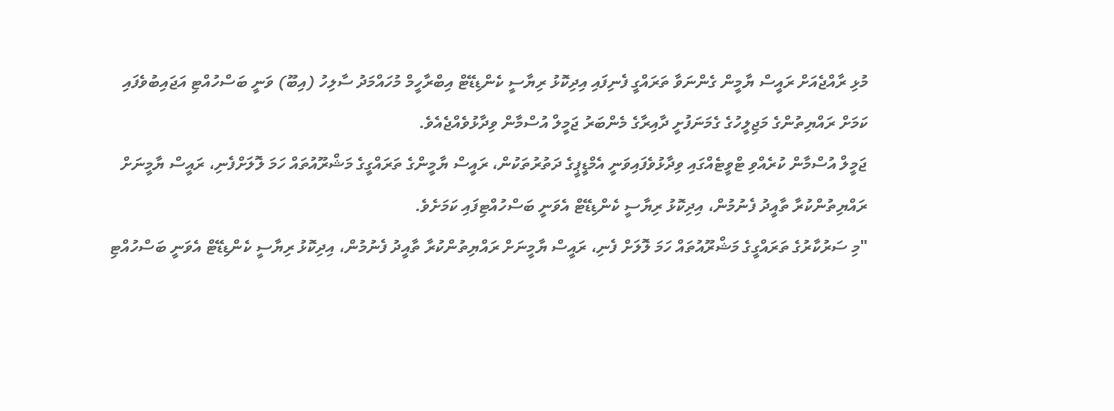މުޅި ރާއްޖެއަށް ރައީސް ޔާމީން ގެންނަވާ ތަރައްގީ ފެނިފައި އިދިކޮޅު ރިޔާސީ ކެންޑިޑޭޓް އިބްރާހީމް މުހައްމަދު ސާލިހު (އިބޫ) ވަނީ ބަސްހުއްޓި އަޖައިބުވެފައި ކަމަށް ރައްޔިތުންގެ މަޖިލީހުގެ ގެމަނަފުށީ ދާއިރާގެ މެންބަރު ޖަމީލް އުސްމާން ވިދާޅުވެއްޖެއެވެ.
ޖަމީލް އުސްމާން ކުރެއްވި ޓްވީޓެއްގައި ވިދާޅުވެފައިވަނީ އެމްޑީޕީގެ ދަތުރުތަކުން، ރައީސް ޔާމީންގެ ތަރައްގީގެ މަޝްރޫއުތައް ހަމަ ލޮލަށްފެނި، ރައީސް ޔާމީނަށް ރައްޔިތުންކުރާ ތާއީދު ފެނުމުން، އިދިކޮޅު ރިޔާސީ ކެންޑިޑޭޓް އެވަނީ ބަސްހުއްޓިފައި ކަމަށެވެ.
"މި ސަރުކާރުގެ ތަރައްގީގެ މަޝްރޫއުތައް ހަމަ ލޮލަށް ފެނި، ރައީސް ޔާމީނަށް ރައްޔިތުންކުރާ ތާއީދު ފެނުމުން، އިދިކޮޅު ރިޔާސީ ކެންޑިޑޭޓް އެވަނީ ބަސްހުއްޓި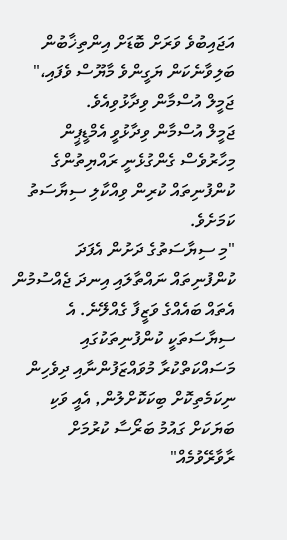އަޖައިބުވެ ވަރަށް ބޮޑަށް އިންތިޚާބުން ބަލިވާނެކަން ޔަގީންވެ މާޔޫސް ވެފައި،" ޖަމީލް އުސްމާން ވިދާޅުވިއެވެ.
ޖަމީލް އުސްމާން ވިދާޅުވީ އެމްޑީޕީން މިހާރުވެސް ގެންގުޅެނީ ރައްޔިތުންގެ ކުންފުނިތައް ކުރިން ވިއްކާލި ސިޔާސަތު ކަމަށެވެ.
"މި ސިޔާސަތުގެ ދަށުން އެފަދަ ކުންފުނިތައް ނައްތާލައި އިނދަ ޖެއްސުމުން އެތައް ބައެއްގެ ވަޒީފާ ގެއްލޭނެ. އެ ސިޔާސަތަކީ ކުންފުނިތަކުގައި މަސައްކަތްކުރާ މުވައްޒަފުންނާއި ދިވެހިން ނިކަމެތިކޮށް ބިކަކޮށްލުން, އެއީ ވަކި ބަޔަކަށް ގައުމު ބަރޯސާ ކުރުމަށް ރާވާރޭވުމެއް"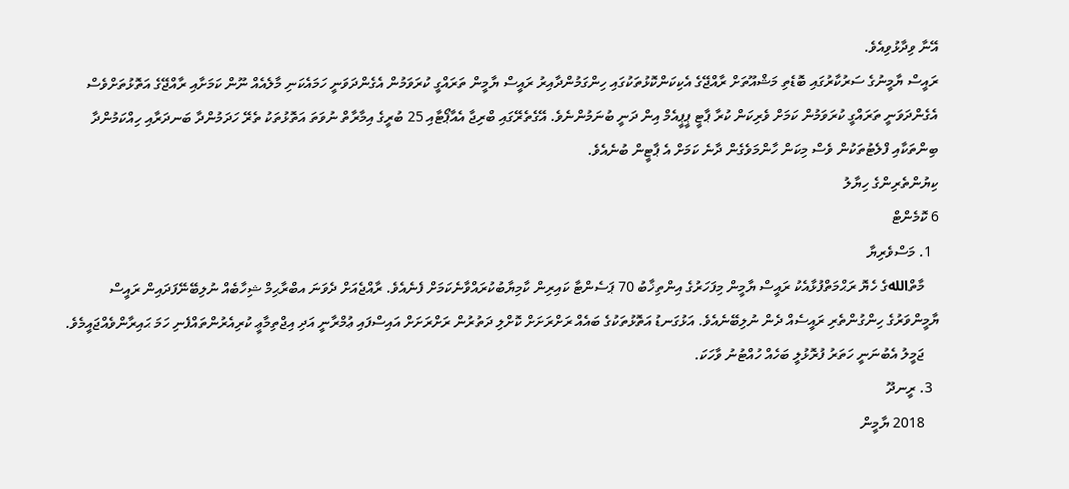އޭނާ ވިދާޅުވިއެވެ.
ރައީސް ޔާމީނުގެ ސަރުކާރުގައި ބޮޑެތި މަޝްއޫތަށް ރާއްޖޭގެ އެކިކަންކޮޅުތަކުގައި ހިންގަމުންދާއިރު ރައީސް ޔާމީން ތަރައްގީ ކުރަވަމުން އެގެންދަވަނީ ހަމައެކަނި މާލެއެއް ނޫން ކަމަށާއި ރާއްޖޭގެ އަތޮޅުތަށްވެސް އެގެންދަވަނީ ތަރައްގީ ކުރަވަމުން ކަމަށް ވެރިކަން ކުރާ ޕާޓީ ޕީޕީއެމް އިން ދަނީ ބުނަމުންނެވެ. އޭގެތެރޭގައި ބްރިޖާ އެއާޕޯޓާއި 25 ބުރީގެ އިމާރާތް ނުވަތަ އަތޮޅުތަކު ތެރޭ ހަދަމުންދާ ބަނދަރާއި ހިއްކަމުންދާ ބިންތަކާއި ފްލެޓުތަކުން ވެސް މިކަން ހާންމަވެގެން ދާނެ ކަމަށް އެ ޕާޓީން ބުނެއެވެ.
ކިޔުންތެރިންގެ ހިޔާލު
6 ކޮމެންޓް
  1. މަސްވެރިޔާ
    މާތްاللهގެ ހެޔޮ ރަޙްމަތްފުޅާއެކު ރައީސް ޔާމީން މިފަހަރުގެ އިންތިޚާބު 70 ޕަސެންޓާ ކައިރިން ކާމިޔާބުކުރައްވާނެކަމަށް ފެނެއެވެ. ރާއްޖެއަށް ދެވަނަ އބްރާޙިމް ޝިހާބެއް ނުލިބޭނޭފަދައިން ރައީސް ޔާމީންވަރުގެ ހިންގުންތެރި ރައީސެއް ދެން ނުލިބޭނެއެވެ. އަޅުގަނޑު އަތޮޅުތަކުގެ ބައެއް ރަށްރަށަށް ކޮށްލި ދަތުރުން ރަށްރަށަށް އައިސްފައި ޢުމްރާނީ އަދި އިޖްތިމާޢީ ކުރިއެރުންތައްފެނި ހަމަ ޙައިރާންވެއްޖައީމެވެ.
    ޖަމީލު އެބުނަނީ ހަތަރު ފުރޮޅުލީ ބަހެއް ހުއްޓުނު ވާހަކަ.
  3. ރީނދޫ
    2018 ޔާމީން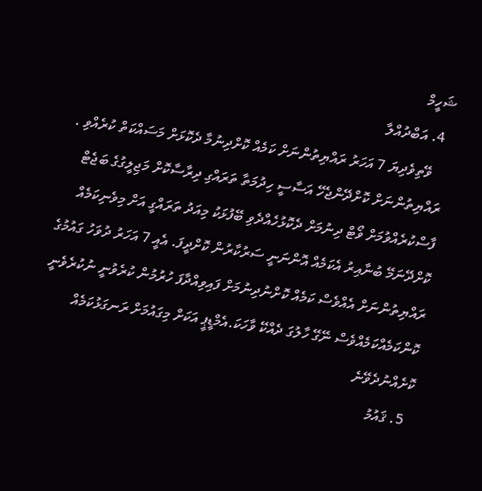ޝަހީމް
  4. އަބްދުއްލާ
    ވޭތިވެދިޔަ 7 އަހަރު ރައްޔިތުންނަށް ކަމެއް ކޮށްދިނުމާ ދެކޮޅަށް މަސައްކަތް ކުރެއްވި . ރައްޔިތުންނަށް ކޮށްދޭންޖެހޭ އަސާސީ ހިދުމަތާ ތަރައްގި ދިރާސާކޮށް މަޖިލީގުގެ ބަޖެޓް ފާސްކުރެއްވުމަށް ވޯޓް ދިނުމަށް ދެކޮޅުހެއްދެވި ބޭފުޅަކު މިއަދު ތަރައްގީ އަށް މިވެނިކަމެއް ކޮށްދޭނަމޭ ބުނާއިރު އެކަމެއް އޮންނަނީ ސަރުކާރުން ކޮށްދީފަ. އެއީ 7 އަހަރު ދުވަހު ގައުމުގެ ރައްޔިތުންނަށް އެއްވެސް ކަމެއް ކޮށްނުދިނުމަށް ފައިވިއްދާފަ ހުރުމުން ކުރެވުނީ ނުކުރެވެނީ ކޮންކަމެއްކަމެއްވެސް ނޭގޭ ހާލުގަ ދެއްކޭ ވާހަކަ.އެމްޑީޕީ އަކަށް މިގައުމަށް ރަނގަޅުކަމެއް ކޮށެއްނުދެވޭނެ
  5. ޤައުމު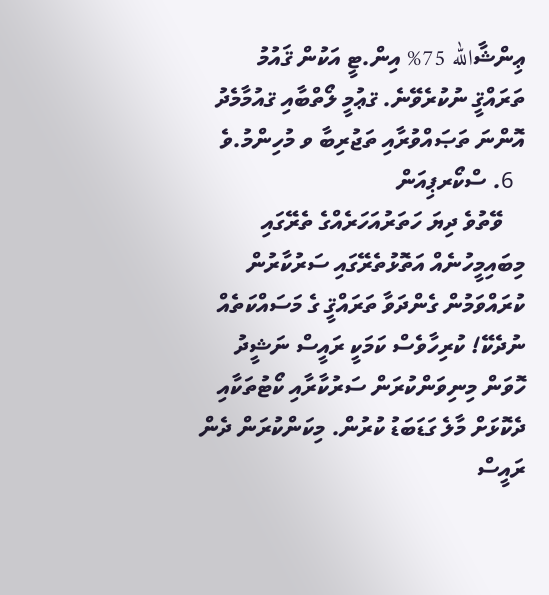ޢިންޝާالله 75% އިން.ޓީ އަކުން ޤައުމު ތަރައްޤީ ނުކުރެވޭނެ. ޤޢުމީ ލޯތްބާއި ޤއުމާމެދު އޮންނަ ތަޞައްވުރާއި ތަޖުރިބާ ވ މުހިންމު.ވެ
  6. ސްކޯރޕިއަން
    ވޭތުވެ ދިޔަ ހަތަރުއަހަރެއްގެ ތެރޭގައި މިބައިމީހުނެއް އަތޮޅުތެރޭގައި ސަރުކާރުން ކުރައްވަމުން ގެންދަވާ ތަރައްޤީ ގެ މަސައްކަތެއް ނުދެކޭ! ކުރިހާވެސް ކަމަކީ ރައީސް ނަޝީދު ހޮވަން މިނިވަންކުރަން ސަރުކާރާއި ކޯޓުތަކާއި ދެކޮޅަށް މާލެ ގަޑަބަޑު ކުރުން. މިކަންކުރަން ދެން ރައީސް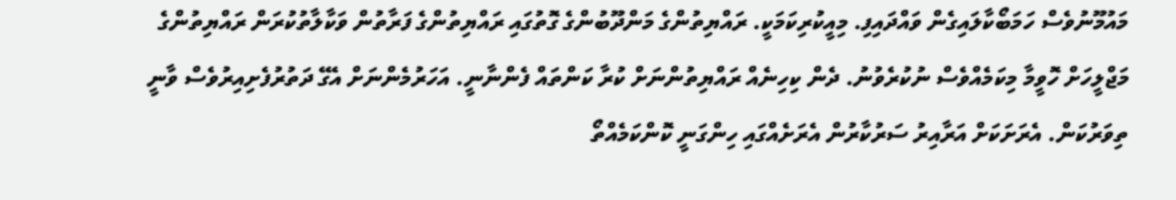މައުމޫނުވެސް ހަމަބޯކާލައިގެން ވައްދައިފި. މިއީކުރިކަމަކީ. ރައްޔިތުންގެ މަންދޫބުންގެ ގޮތުގައި ރައްޔިތުންގެ ފަރާތުން ވަކާލާތުކުރަން ރައްޔިތުންގެ މަޖްލީހަށް ހޮވީމާ މިކަމެއްވެސް ނުކުރެވުނު. ދެން ކިހިނެއް ރައްޔިތުންނަށް ކުރާ ކަންތައް ފެންނާނީ. އަހަރުމެންނަށް އެގޭ ދަތުރުފެށިއިރުވެސް ވާނީ ތިވަރުކަން. އެރަށަކަށް އަރާއިރު ސަރުކާރުން އެރަށެއްގައި ހިންގަނީ ކޮންކަމެއްތޯ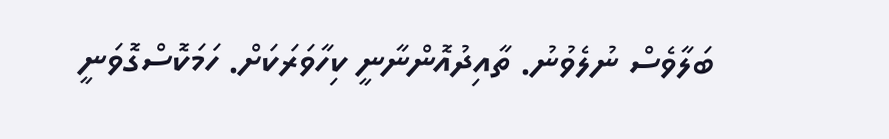ބަލާވެސް ނުލެވުނު. ތާއިދުއޮންނާނީ ކިހާވަރަކަށް. ހަމަކޮސްގޮވަނީ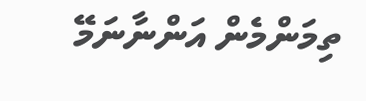ތިމަންމެން އަންނާނަމޭ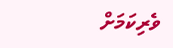ވެރިކަމަށް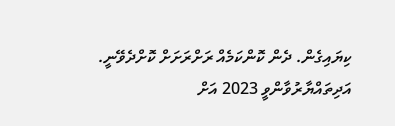ކިޔައިގެން. ދެން ކޮންކަމެއް ރަށްރަށަށް ކޮށްދެވޭނީ. އަދިތައްޔާރުވާންވީ 2023 އަށް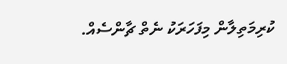ކުރިމަތިލާން މިފަހަރަކު ނެތް ޗާންސެއް.